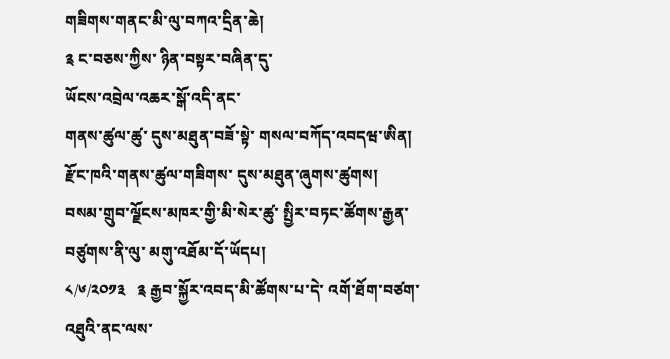གཟིགས་གནང་མི་ལུ་བཀའ་དྲིན་ཆེ།
༉ ང་བཅས་ཀྱིས་ ཉིན་བསྟར་བཞིན་དུ་
ཡོངས་འབྲེལ་འཆར་སྒོ་འདི་ནང་
གནས་ཚུལ་ཚུ་ དུས་མཐུན་བཟོ་སྟེ་ གསལ་བཀོད་འབདཝ་ཨིན།
རྫོང་ཁའི་གནས་ཚུལ་གཟིགས་ དུས་མཐུན་ཞུགས་ཚུགས།
བསམ་གྲུབ་ལྗོངས་མཁར་གྱི་མི་སེར་ཚུ་ སྤྱིར་བཏང་ཚོགས་རྒྱན་བཙུགས་ནི་ལུ་ མགུ་འཐོམ་དོ་ཡོདཔ།
༨/༦/༢༠༡༣   ༉ རྒྱབ་སྐྱོར་འབད་མི་ཚོགས་པ་དེ་ འགོ་ཐོག་བཙག་འཐུའི་ནང་ལས་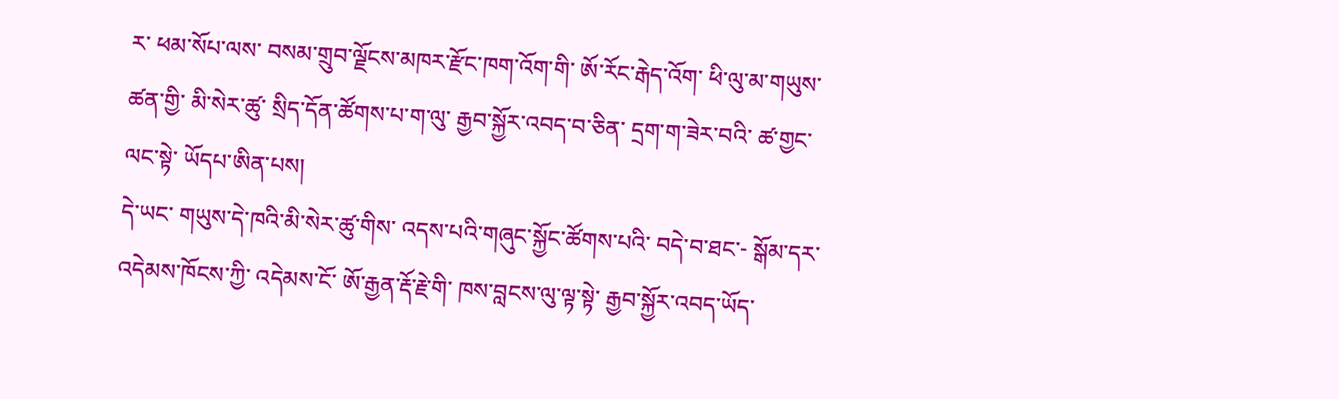ར་ ཕམ་སོཔ་ལས་ བསམ་གྲུབ་ལྗོངས་མཁར་རྫོང་ཁག་འོག་གི་ ཨོ་རོང་རྒེད་འོག་ ཕི་ལུ་མ་གཡུས་ཚན་གྱི་ མི་སེར་ཚུ་ སྲིད་དོན་ཚོགས་པ་ག་ལུ་ རྒྱབ་སྐྱོར་འབད་བ་ཅིན་ དྲག་ག་ཟེར་བའི་ ཚ་གྱང་ལང་སྟེ་ ཡོདཔ་ཨིན་པས།
དེ་ཡང་ གཡུས་དེ་ཁའི་མི་སེར་ཚུ་གིས་ འདས་པའི་གཞུང་སྐྱོང་ཚོགས་པའི་ བདེ་བ་ཐང་- སྒོམ་དར་འདེམས་ཁོངས་ཀྱི་ འདེམས་ངོ་ ཨོ་རྒྱན་རྡོ་རྗེ་གི་ ཁས་བླངས་ལུ་ལྟ་སྟེ་ རྒྱབ་སྐྱོར་འབད་ཡོད་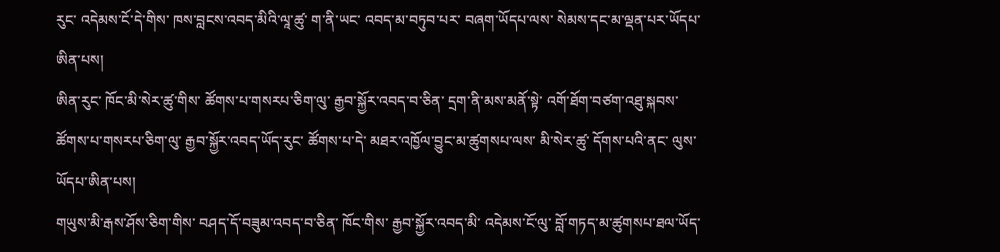རུང་ འདེམས་ངོ་དེ་གིས་ ཁས་བླངས་འབད་མིའི་ལཱ་ཚུ་ ག་ནི་ཡང་ འབད་མ་བཏུབ་པར་ བཞག་ཡོདཔ་ལས་ སེམས་དང་མ་ལྡན་པར་ཡོདཔ་ཨིན་པས།
ཨིན་རུང་ ཁོང་མི་སེར་ཚུ་གིས་ ཚོགས་པ་གསརཔ་ཅིག་ལུ་ རྒྱབ་སྐྱོར་འབད་བ་ཅིན་ དྲག་ནི་མས་མནོ་སྟེ་ འགོ་ཐོག་བཙག་འཐུ་སྐབས་ ཚོགས་པ་གསརཔ་ཅིག་ལུ་ རྒྱབ་སྐྱོར་འབད་ཡོད་རུང་ ཚོགས་པ་དེ་ མཐར་འཁྱོལ་བྱུང་མ་ཚུགསཔ་ལས་ མི་སེར་ཚུ་ དོགས་པའི་ནང་ ལུས་ཡོདཔ་ཨིན་པས།
གཡུས་མི་རྒས་ཤོས་ཅིག་གིས་ བཤད་དོ་བཟུམ་འབད་བ་ཅིན་ ཁོང་གིས་ རྒྱབ་སྐྱོར་འབད་མི་ འདེམས་ངོ་ལུ་ བློ་གཏད་མ་ཚུགསཔ་ཐལ་ཡོད་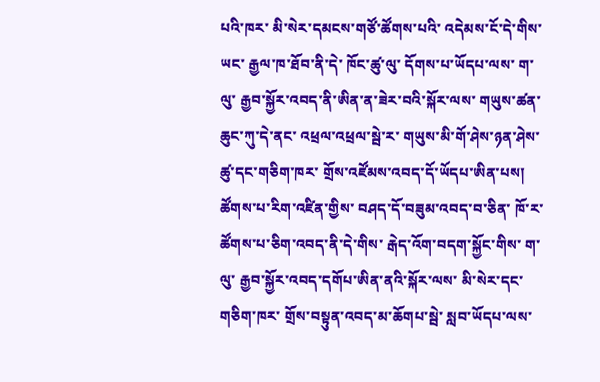པའི་ཁར་ མི་སེར་དམངས་གཙོ་ཚོགས་པའི་ འདེམས་ངོ་དེ་གིས་ཡང་ རྒྱལ་ཁ་ཐོབ་ནི་དེ་ ཁོང་ཚུ་ལུ་ དོགས་པ་ཡོདཔ་ལས་ ག་ལུ་ རྒྱབ་སྐྱོར་འབད་ནི་ཨིན་ན་ཟེར་བའི་སྐོར་ལས་ གཡུས་ཚན་ཆུང་ཀུ་དེ་ནང་ འཕྲལ་འཕྲལ་སྦེ་ར་ གཡུས་མི་གོ་ཤེས་ཉན་ཤེས་ཚུ་དང་གཅིག་ཁར་ གྲོས་འཛོམས་འབད་དོ་ཡོདཔ་ཨིན་པས།
ཚོགས་པ་རིག་འཛིན་གྱིས་ བཤད་དོ་བཟུམ་འབད་བ་ཅིན་ ཁོ་ར་ ཚོགས་པ་ཅིག་འབད་ནི་དེ་གིས་ རྒེད་འོག་བདག་སྐྱོང་གིས་ ག་ལུ་ རྒྱབ་སྐྱོར་འབད་དགོཔ་ཨིན་ནའི་སྐོར་ལས་ མི་སེར་དང་གཅིག་ཁར་ གྲོས་བསྟུན་འབད་མ་ཆོགཔ་སྦེ་ སླབ་ཡོདཔ་ལས་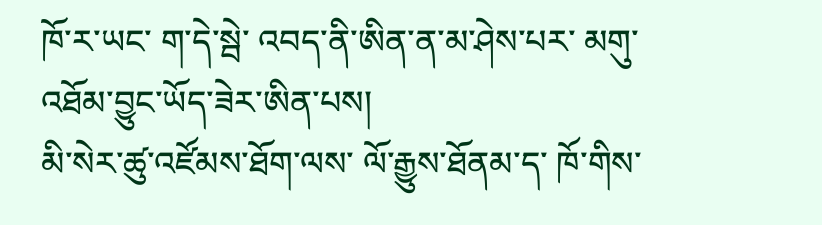ཁོ་ར་ཡང་ ག་དེ་སྦེ་ འབད་ནི་ཨིན་ན་མ་ཤེས་པར་ མགུ་འཐོམ་བྱུང་ཡོད་ཟེར་ཨིན་པས།
མི་སེར་ཚུ་འཛོམས་ཐོག་ལས་ ལོ་རྒྱུས་ཐོནམ་ད་ ཁོ་གིས་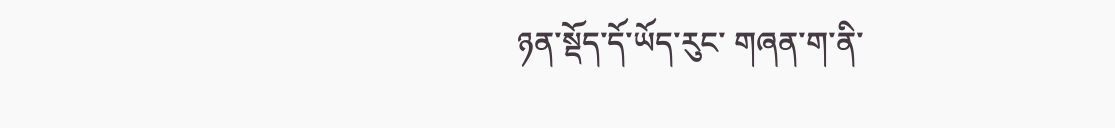ཉན་སྡོད་དོ་ཡོད་རུང་ གཞན་ག་ནི་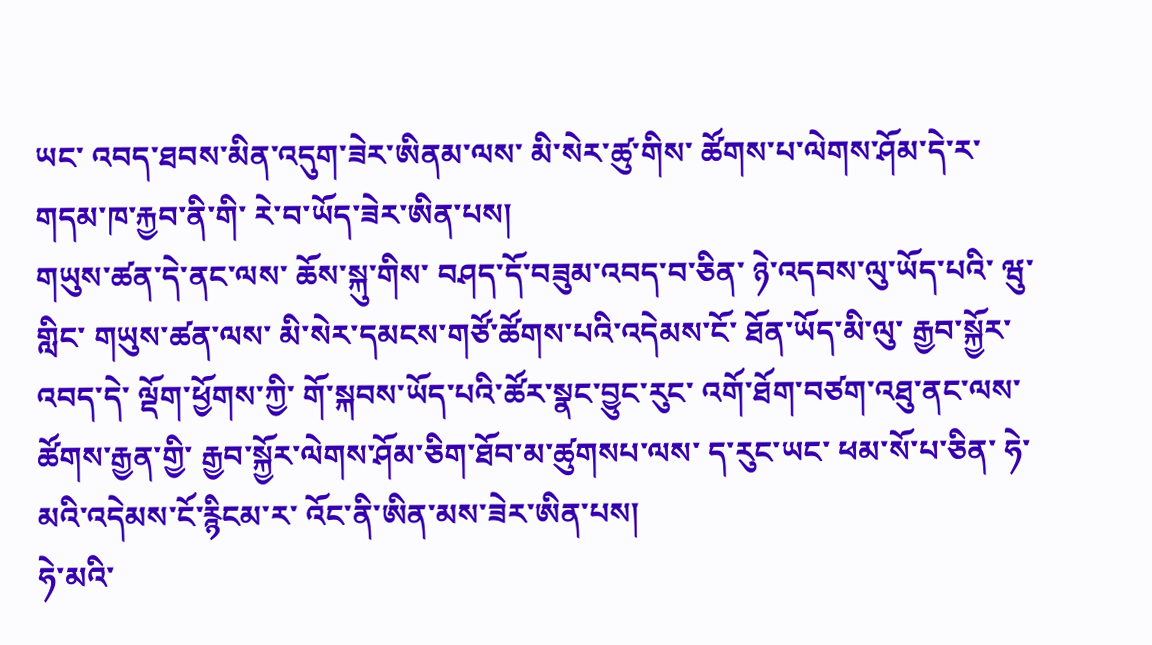ཡང་ འབད་ཐབས་མིན་འདུག་ཟེར་ཨིནམ་ལས་ མི་སེར་ཚུ་གིས་ ཚོགས་པ་ལེགས་ཤོམ་དེ་ར་ གདམ་ཁ་རྐྱབ་ནི་གི་ རེ་བ་ཡོད་ཟེར་ཨིན་པས།
གཡུས་ཚན་དེ་ནང་ལས་ ཆོས་སྐུ་གིས་ བཤད་དོ་བཟུམ་འབད་བ་ཅིན་ ཉེ་འདབས་ལུ་ཡོད་པའི་ ཝུ་གླིང་ གཡུས་ཚན་ལས་ མི་སེར་དམངས་གཙོ་ཚོགས་པའི་འདེམས་ངོ་ ཐོན་ཡོད་མི་ལུ་ རྒྱབ་སྐྱོར་འབད་དེ་ ལྡོག་ཕྱོགས་ཀྱི་ གོ་སྐབས་ཡོད་པའི་ཚོར་སྣང་བྱུང་རུང་ འགོ་ཐོག་བཙག་འཐུ་ནང་ལས་ ཚོགས་རྒྱན་གྱི་ རྒྱབ་སྐྱོར་ལེགས་ཤོམ་ཅིག་ཐོབ་མ་ཚུགསཔ་ལས་ ད་རུང་ཡང་ ཕམ་སོ་པ་ཅིན་ ཧེ་མའི་འདེམས་ངོ་རྙིངམ་ར་ འོང་ནི་ཨིན་མས་ཟེར་ཨིན་པས།
ཧེ་མའི་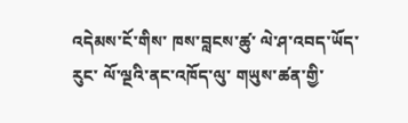འདེམས་ངོ་གིས་ ཁས་བླངས་ཚུ་ ལེ་ཤ་འབད་ཡོད་རུང་ ལོ་ལྔའི་ནང་འཁོད་ལུ་ གཡུས་ཚན་གྱི་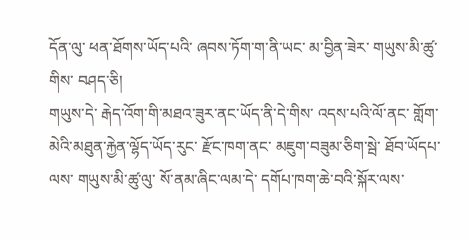དོན་ལུ་ ཕན་ཐོགས་ཡོད་པའི་ ཞབས་ཏོག་ག་ནི་ཡང་ མ་བྱིན་ཟེར་ གཡུས་མི་ཚུ་གིས་ བཤད་ཅི།
གཡུས་དེ་ རྒེད་འོག་གི་མཐའ་ཟུར་ནང་ཡོད་ནི་དེ་གིས་ འདས་པའི་ལོ་ནང་ གློག་མེའི་མཐུན་རྐྱེན་ལྷོད་ཡོད་རུང་ རྫོང་ཁག་ནང་ མཇུག་བཟུམ་ཅིག་སྦེ་ ཐོབ་ཡོདཔ་ལས་ གཡུས་མི་ཚུ་ལུ་ སོ་ནམ་ཞིང་ལམ་དེ་ དགོཔ་ཁག་ཆེ་བའི་སྐོར་ལས་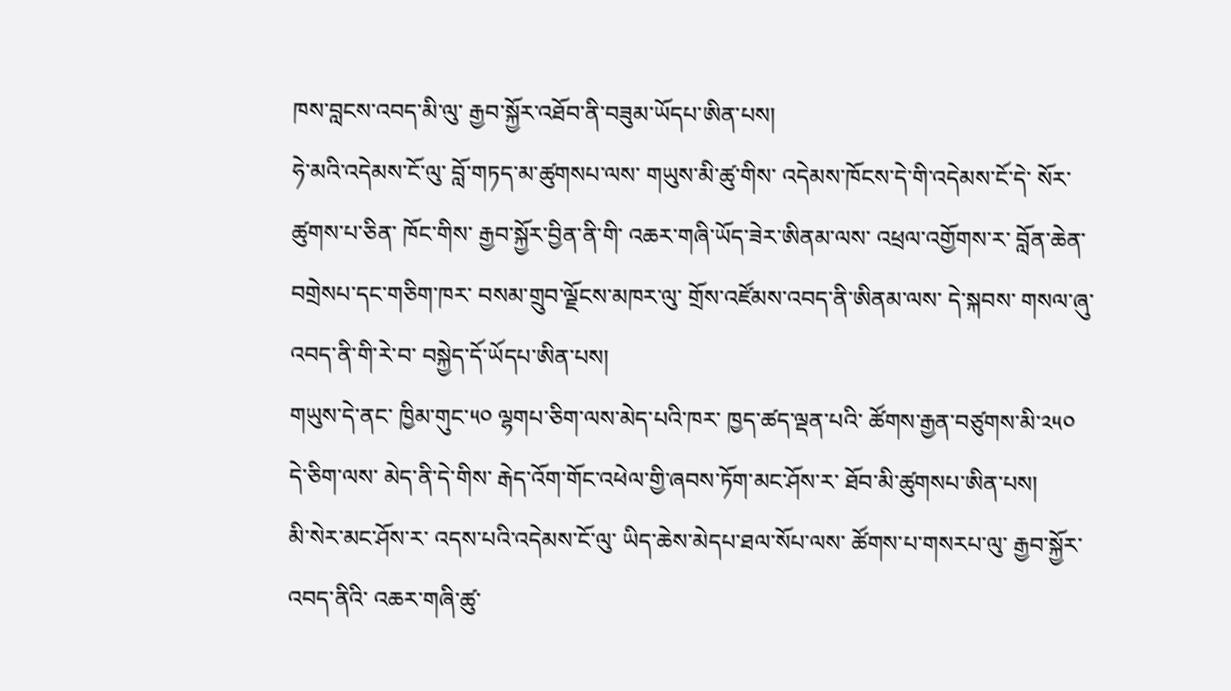ཁས་བླངས་འབད་མི་ལུ་ རྒྱབ་སྐྱོར་འཐོབ་ནི་བཟུམ་ཡོདཔ་ཨིན་པས།
ཧེ་མའི་འདེམས་ངོ་ལུ་ བློ་གཏད་མ་ཚུགསཔ་ལས་ གཡུས་མི་ཚུ་གིས་ འདེམས་ཁོངས་དེ་གི་འདེམས་ངོ་དེ་ སོར་ཚུགས་པ་ཅིན་ ཁོང་གིས་ རྒྱབ་སྐྱོར་བྱིན་ནི་གི་ འཆར་གཞི་ཡོད་ཟེར་ཨིནམ་ལས་ འཕྲལ་འགྱོགས་ར་ བློན་ཆེན་བགྲེསཔ་དང་གཅིག་ཁར་ བསམ་གྲུབ་ལྗོངས་མཁར་ལུ་ གྲོས་འཛོམས་འབད་ནི་ཨིནམ་ལས་ དེ་སྐབས་ གསལ་ཞུ་འབད་ནི་གི་རེ་བ་ བསྐྱེད་དོ་ཡོདཔ་ཨིན་པས།
གཡུས་དེ་ནང་ ཁྱིམ་གུང་༥༠ ལྷགཔ་ཅིག་ལས་མེད་པའི་ཁར་ ཁྱད་ཚད་ལྡན་པའི་ ཚོགས་རྒྱན་བཙུགས་མི་༢༥༠ དེ་ཅིག་ལས་ མེད་ནི་དེ་གིས་ རྒེད་འོག་གོང་འཕེལ་གྱི་ཞབས་ཏོག་མང་ཤོས་ར་ ཐོབ་མི་ཚུགསཔ་ཨིན་པས།
མི་སེར་མང་ཤོས་ར་ འདས་པའི་འདེམས་ངོ་ལུ་ ཡིད་ཆེས་མེདཔ་ཐལ་སོཔ་ལས་ ཚོགས་པ་གསརཔ་ལུ་ རྒྱབ་སྐྱོར་འབད་ནིའི་ འཆར་གཞི་ཚུ་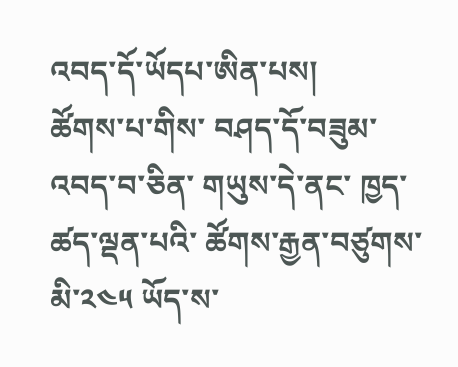འབད་དོ་ཡོདཔ་ཨིན་པས།
ཚོགས་པ་གིས་ བཤད་དོ་བཟུམ་འབད་བ་ཅིན་ གཡུས་དེ་ནང་ ཁྱད་ཚད་ལྡན་པའི་ ཚོགས་རྒྱན་བཙུགས་མི་༢༤༥ ཡོད་ས་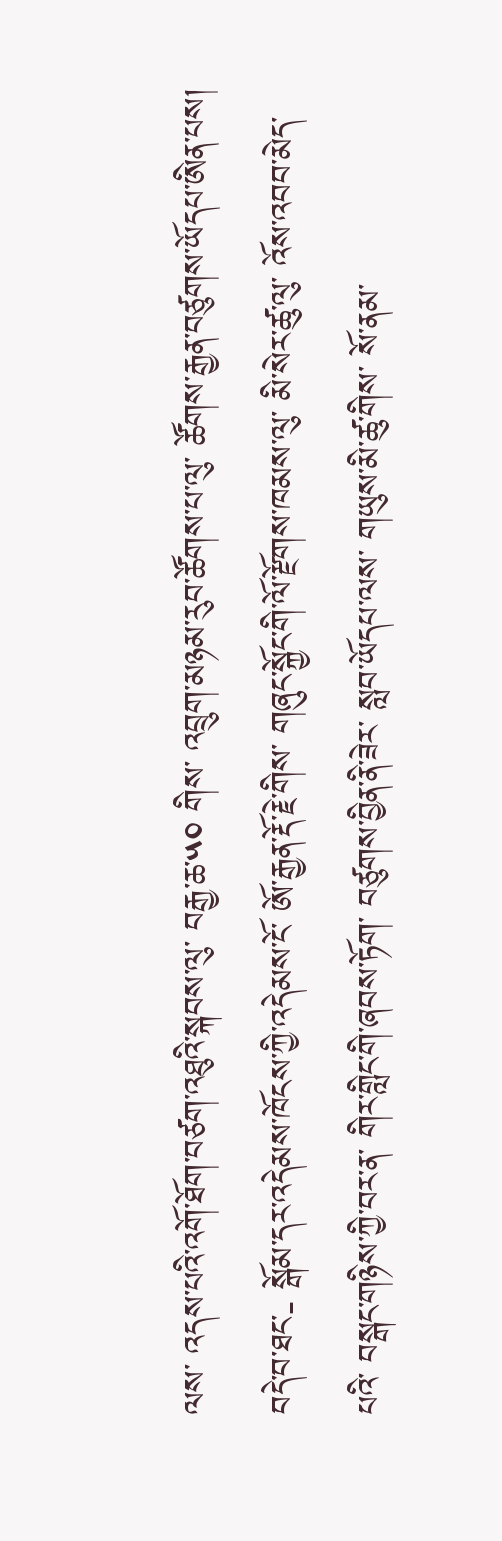ལས་ འདས་པའི་འགོ་ཐོག་བཙག་འཐུའི་སྐབས་ལུ་ བརྒྱ་ཆ་༥༠ གིས་ འབྲུག་མཉམ་རུབ་ཚོགས་པ་ལུ་ ཚོགས་རྒྱན་བཙུགས་ཡོདཔ་ཨིན་པས།
བདེ་བ་ཐང་- སྒོམ་དར་འདེམས་ཁོངས་ཀྱི་འདེམས་ངོ་ ཨོ་རྒྱན་རྡོ་རྗེ་གིས་ གཞུང་སྐྱོང་གི་ལོ་རྫོགས་ཁམས་ལུ་ མི་སེར་ཚུ་ལུ་ འོས་འབབ་མེད་པའི་ བསྒང་གཉིས་ཀྱི་བར་ན་ གིར་གླིང་གི་ཞབས་ཏོག་ བཙུགས་བྱིན་ནི་ཟེར་ སླབ་ཡོདཔ་ལས་ གཡུས་མི་ཚུ་གིས་ སོ་ནམ་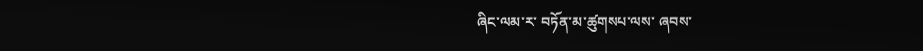ཞིང་ལམ་ར་ བཏོན་མ་ཚུགསཔ་ལས་ ཞབས་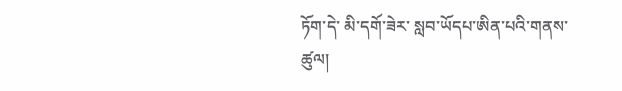ཏོག་དེ་ མི་དགོ་ཟེར་ སླབ་ཡོདཔ་ཨིན་པའི་གནས་ཚུལ།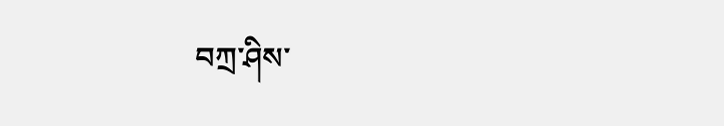བཀྲ་ཤིས་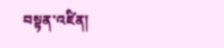བསྟན་འཛིན།